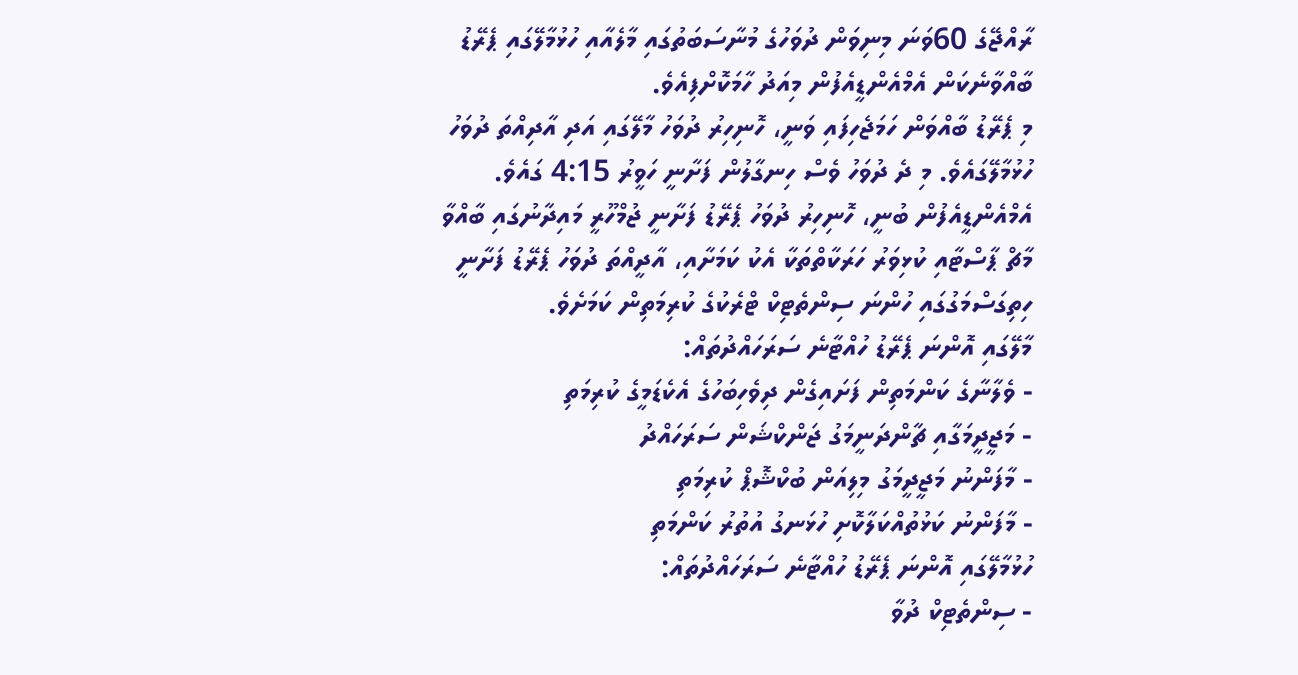ރާއްޖޭގެ 60ވަނަ މިނިވަން ދުވަހުގެ މުނާސަބަތުގައި މާލެއާއި ހުޅުމާލޭގައި ޕެރޭޑު ބާއްވާނެކަން އެމްއެންޑީއެފުން މިއަދު ހާމަކޮށްފިއެވެ.
މި ޕެރޭޑު ބާއްވަން ހަމަޖެހިފައި ވަނީ، ހޮނިހިރު ދުވަހު މާލޭގައި އަދި އާދިއްތަ ދުވަހު ހުޅުމާލޭގައެވެ. މި ދެ ދުވަހު ވެސް ހިނގާލުން ފަށާނީ ހަވީރު 4:15 ގައެވެ.
އެމްއެންޑީއެފުން ބުނީ، ހޮނިހިރު ދުވަހު ޕެރޭޑު ފަށާނީ ޖުމްހޫރީ މައިދާނުގައި ބާއްވާ މާޗް ޕާސްޓާއި ކުޅިވަރު ހަރަކާތްތަކާ އެކު ކަމަށާއި، އާދީއްތަ ދުވަހު ޕެރޭޑު ފަށާނީ ހިތިގަސްމަގުގައި ހުންނަ ސިންތެޓިކް ޓްރެކުގެ ކުރިމަތިން ކަމަށެވެ.
މާލޭގައި އޮންނަ ޕެރޭޑު ހުއްޓާނެ ސަރަހައްދުތައް:
- ވެލާނާގެ ކަންމަތިން ފަށައިގެން ދިވެހިބަހުގެ އެކެޑަމީގެ ކުރިމަތި
- މަޖީދީމަގާއި ޗާންދަނީމަގު ޖަންކްޝަން ސަރަހައްދު
- މާފަންނު މަޖީދީމަގު މިލިއަން ބުކްޝޮޕް ކުރިމަތި
- މާފަންނު ކަޅުތުއްކަލާކޮށި ހުޅަނގު އުތުރު ކަންމަތި
ހުޅުމާލޭގައި އޮންނަ ޕެރޭޑު ހުއްޓާނެ ސަރަހައްދުތައް:
- ސިންތެޓިކް ދުވާ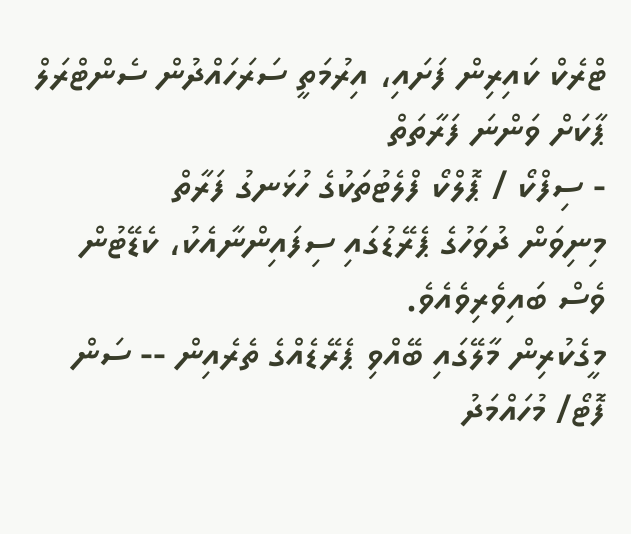ޓްރެކް ކައިރިން ފަށައި، އިރުމަތީ ސަރަހައްދުން ސެންޓްރަލް ޕާކަށް ވަންނަ ފަރާތަތް
- ސިފްކޯ / ޕޮލްކޯ ފްލެޓުތަކުގެ ހުޅަނގު ފަރާތް
މިނިވަން ދުވަހުގެ ޕެރޭޑުގައި ސިފައިންނާއެކު، ކެޑޭޓުން ވެސް ބައިވެރިވެއެވެ.
މީގެކުރިން މާލޭގައި ބޭއްވި ޕެރޭޑެއްގެ ތެރެއިން -- ސަން ފޮޓޯ/ މުހައްމަދު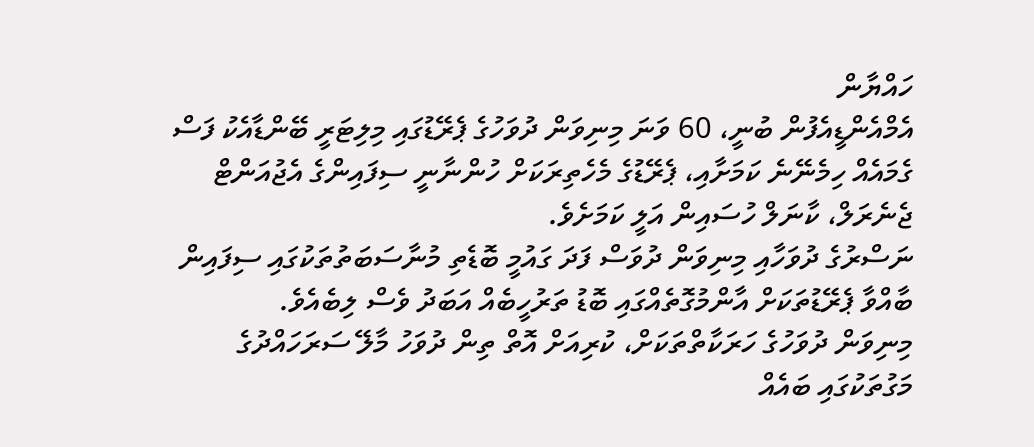ހައްޔާން
އެމްއެންޑީއެފުން ބުނީ، 60 ވަނަ މިނިވަން ދުވަހުގެ ޕެރޭޑުގައި މިލިޓަރީ ބޭންޑާއެކު ފަސް ގެމައެއް ހިމެނޭނެ ކަމަށާއި، ޕެރޭޑުގެ މެހެތިރަކަށް ހުންނާނީ ސިފައިންގެ އެޖުއަންޓް ޖެނެރަލް، ކާނަލް ހުސައިން އަލީ ކަމަށެވެ.
ނަސްރުގެ ދުވަހާއި މިނިވަން ދުވަސް ފަދަ ގައުމީ ބޮޑެތި މުނާސަބަތުތަކުގައި ސިފައިން ބާއްވާ ޕެރޭޑުތަކަށް އާންމުގޮތެއްގައި ބޮޑު ތަރުހީބެއް އަބަދު ވެސް ލިބެއެވެ.
މިނިވަން ދުވަހުގެ ހަރަކާތްތަކަށް، ކުރިއަށް އޮތް ތިން ދުވަހު މާލޭ ސަރަހައްދުގެ މަގުތަކުގައި ބައެއް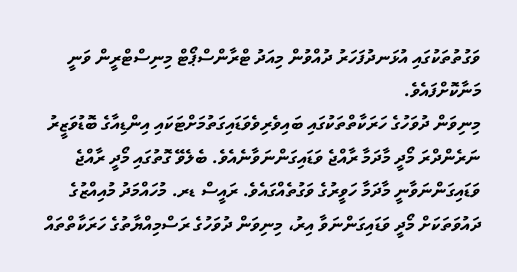ވަގުތުތަކުގައި އުޅަނދުފަހަރު ދުއްވުން މިއަދު ޓްރާންސްޕޯޓް މިނިސްޓްރީން ވަނީ މަނާކޮށްފައެވެ.
މިނިވަން ދުވަހުގެ ހަރަކާތްތަކުގައި ބައިވެރިވެވަޑައިގަތުމަށްޓަކައި އިންޑިއާގެ ބޮޑުވަޒީރު ނަރެންދްރަ މޯދީ މާދަމާ ރާއްޖެ ވަޑައިގަންނަވާނެއެވެ. ބެލެވޭ ގޮތުގައި މޯދީ ރާއްޖެ ވަޑައިގަންނަވާނީ މާދަމާ ހަވީރުގެ ވަގުތެއްގައެވެ. ރައީސް ޑރ. މުހައްމަދު މުއިއްޒުގެ ދައުވަތަކަށް މޯދީ ވަޑައިގަންނަވާ އިރު، މިނިވަން ދުވަހުގެ ރަސްމިއްޔާތުގެ ހަރަކާތްތައް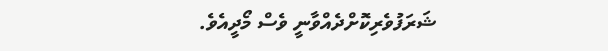ޝަރަފުވެރިކޮށްދެއްވާނީ ވެސް މޯދީއެވެ.